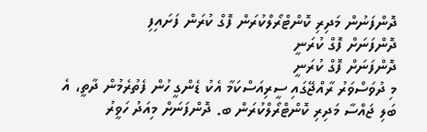ދޮންފަނުން މަދިރި ކޮންޓްރޯލްކުރަން ފޮގް ކުރަން ފަށައިފި
ދޮންފަނަށް ފޮގް ކުރަނީ
ދޮންފަނަށް ފޮގް ކުރަނީ
މި ދުވަސްވަރު ރާއްޖޭގައި ސީރިއަސްކަމާ އެކު ޑެންގީ ހުން ފެތުރެމުން ދާތީ، އެ ބަލި ޖައްސާ މަދިރި ކޮންޓްރޯލްކުރަން ބ. ދޮންފަނަށް މިއަދު ހަވީރު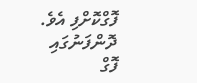ފޮގްކޮށްފި އެވެ.
ދޮންފަނުގައި ފޮގް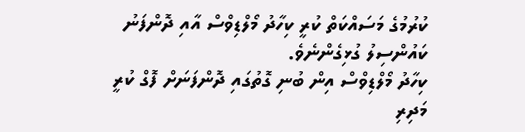ކުރުމުގެ މަސައްކަތް ކުރީ ކިހާދު މޯލްޑިވްސް އާއި ދޮންފަނު ކައުންސިލު ގުޅިގެންނެވެ.
ކިހާދު މޯލްޑިވްސް އިން ބުނި ގޮތުގައި ދޮންފަނަށް ފޮގް ކުރީ މަދިރި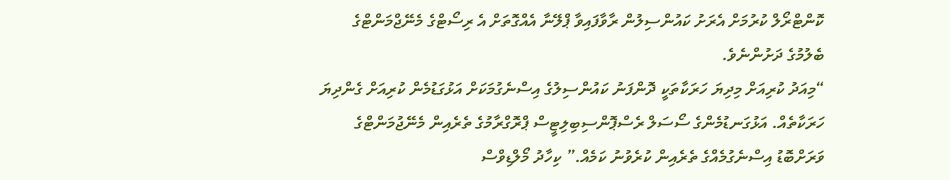ކޮންޓްރޯލް ކުރުމަށް އެރަށު ކައުންސިލުން ރާވާފައިވާ ޕްލޭނާ އެއްގޮތަށް އެ ރިސޯޓްގެ މެނޭޖްމަންޓްގެ ބެލުމުގެ ދަށުންނެވެ.
“މިއަދު ކުރިއަށް މިދިޔަ ހަރަކާތަކީ ދޮންފަނު ކައުންސިލުގެ އިސްނެގުމަކަށް އަޅުގަޑުމެން ކުރިއަށް ގެންދިޔަ ހަރަކާތެއް. އަޅުގަނޑުމެންގެ ސޯސަލް ރެސްޕޮންސިބިލިޓީސް ޕްރޮގްރާމުގެ ތެރެއިން މެނޭޖުމަންޓްގެ ވަރަށްބޮޑު އިސްނެގުމެއްގެ ތެރެއިން ކުރެވުނު ކަމެއް.” ކިހާދު މޯލްޑިވްސް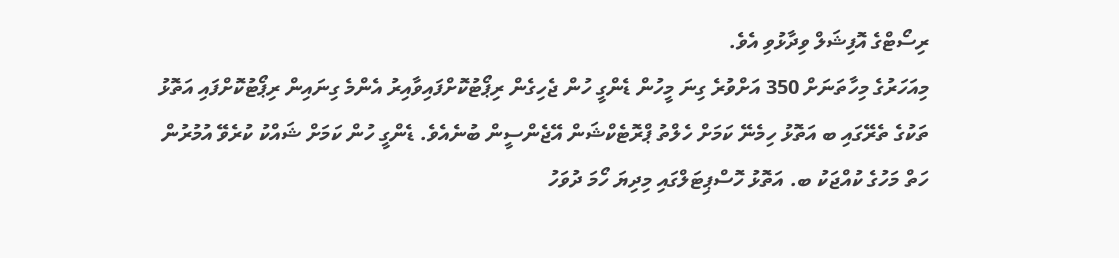ރިސޯޓްގެ އޮފިޝަލް ވިދާޅުވި އެވެ.
މިއަހަރުގެ މިހާތަނަށް 350 އަށްވުރެ ގިނަ މީހުން ޑެންގީ ހުން ޖެހިގެން ރިޕޯޓުކޮށްފައިވާއިރު އެންމެ ގިނައިން ރިޕޯޓުކޮށްފައި އަތޮޅު ތަކުގެ ތެރޭގައި ބ އަތޮޅު ހިމެނޭ ކަމަށް ހެލްތު ޕްރޮޓެކްޝަން އޭޖެންސީން ބުނެއެވެ. ޑެންގީ ހުން ކަމަށް ޝައްކު ކުރެވޭ އުމުރުން ހަތް މަހުގެ ކުއްޖަކު ބ. އަތޮޅު ހޮސްޕިޓަލްގައި މިދިޔަ ހޯމަ ދުވަހު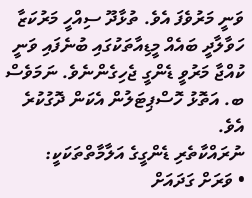ވަނީ މަރުވެފަ އެވެ. ތުޅާދޫ ސިއްހީ މަރުކަޒާ ހަވާލާދީ ބައެއް މީޑިއާތަކުގައި ބުނެފައި ވަނީ ކުއްޖާ މަރުވީ ޑެންގީ ޖެހިގެންނެވެ. ނަމަވެސް ބ. އަތޮޅު ހޮސްޕިޓަލުން އެކަން ދޮގުކުރެ އެވެ.
ނުރައްކާތެރި ޑެންގީގެ އަލާމާތްތަކަކީ:
• ވަރަށް ގަދައަށް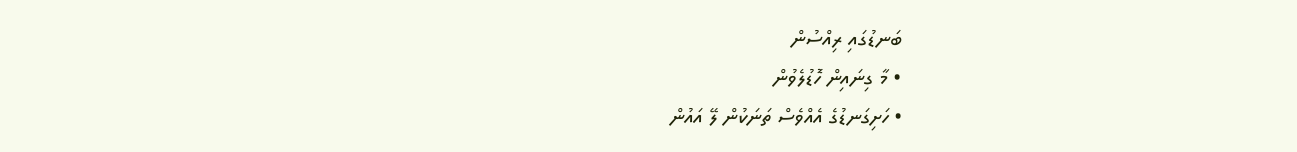ބަނޑުގައި ރިއްސުން
• މާ ގިނައިން ހޮޑުލެވުން
• ހަށިގަނޑުގެ އެއްވެސް ތަނަކުން ލޭ އައުން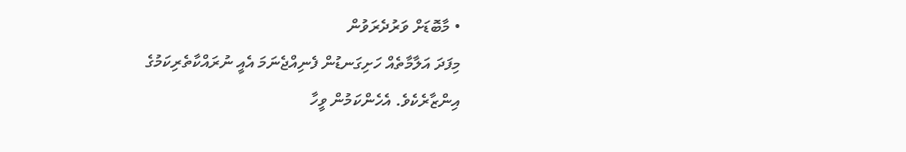• މާބޮޑަށް ވަރުދެރަވުން
މިފަދަ އަލާމާތެއް ހަށިގަނޑުން ފެނިއްޖެނަމަ އެއީ ނުރައްކާތެރިކަމުގެ އިންޒާރެކެވެ. އެހެންކަމުން ވީހާ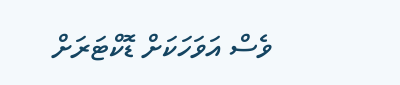ވެސް އަވަހަކަށް ޑޮކްޓަރަށް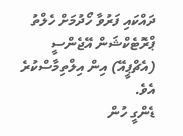ދައްކައި ފަރުވާ ހޯދުމަށް ހެލްތު ޕްރޮޓެކްޝަން އޭޖެންސީ (އެޗްޕީއޭ) އިން އިލްތިމާސްކުރެ އެވެ.
ޑެންގީ ހުން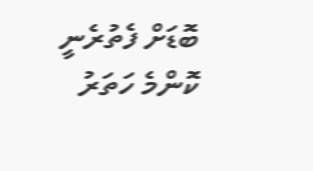ބޮޑަށް ފެތުރެނީ ކޮންމެ ހަތަރު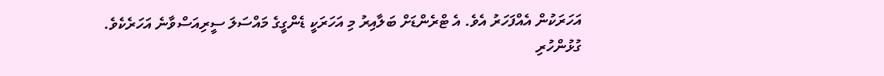އަހަރަކުން އެއްފަހަރު އެވެ. އެ ޓްރެންޑަށް ބަލާއިރު މި އަހަރަކީ ޑެންގީގެ މައްސަލަ ސީރިއަސްވާނެ އަހަރެކެވެ.
ގުޅުންހުރި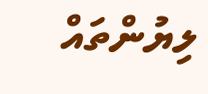ލިޔުންތައް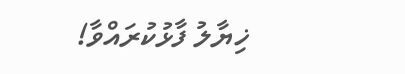ޚިޔާލު ފާޅުކުރައްވާ!